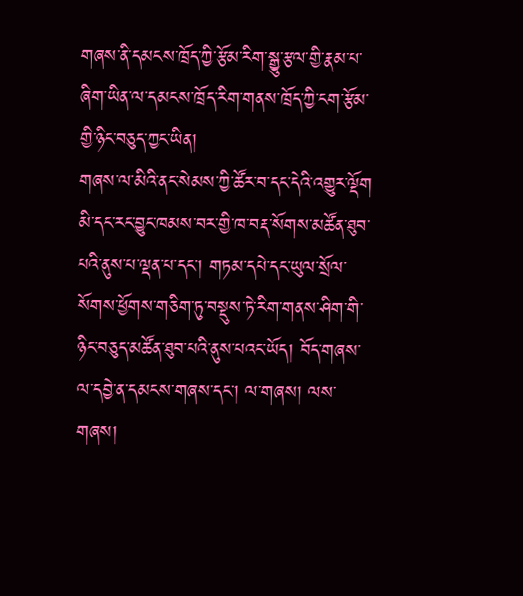གཞས་ནི་དམངས་ཁྲོད་ཀྱི་རྩོམ་རིག་སྒྱུ་རྩལ་གྱི་རྣམ་པ་ཞིག་ཡིན་ལ་དམངས་ཁྲོད་རིག་གནས་ཁྲོད་ཀྱི་ངག་རྩོམ་གྱི་ཉིང་བཅུད་ཀྱང་ཡིན།
གཞས་ལ་མིའི་ནང་སེམས་ཀྱི་ཚོར་བ་དང་དེའི་འགྱུར་ལྡོག མི་དང་རང་བྱུང་ཁམས་བར་གྱི་ཁ་བརྡ་སོགས་མཚོན་ཐུབ་པའི་ནུས་པ་ལྡན་པ་དང་། གཏམ་དཔེ་དང་ཡུལ་སྲོལ་སོགས་ཕྱོགས་གཅིག་ཏུ་བསྡུས་ཏེ་རིག་གནས་ཤིག་གི་ཉིང་བཅུད་མཚོན་ཐུབ་པའི་ནུས་པའང་ཡོད། བོད་གཞས་ལ་དབྱེ་ན་དམངས་གཞས་དང་། ལ་གཞས། ལས་གཞས།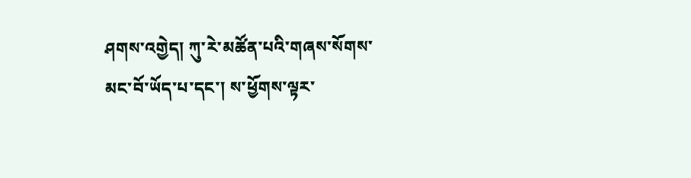ཤགས་འགྱེད། ཀུ་རེ་མཚོན་པའི་གཞས་སོགས་མང་བོ་ཡོད་པ་དང་། ས་ཕྱོགས་ལྟར་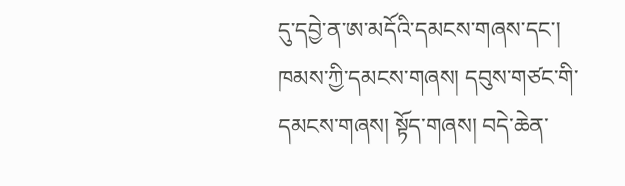དུ་དབྱེ་ན་ཨ་མདོའི་དམངས་གཞས་དང་། ཁམས་ཀྱི་དམངས་གཞས། དབུས་གཙང་གི་དམངས་གཞས། སྟོད་གཞས། བདེ་ཆེན་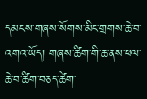དམངས་གཞས་སོགས་མིང་གྲགས་ཆེ་བ་འགའ་ཡོད། གཞས་ཚིག་གི་ཆ་ནས་ཕལ་ཆེ་བ་ཚིག་བཅད་ཚེག་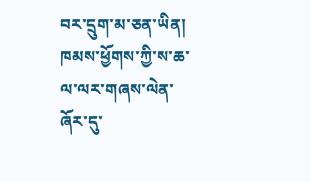བར་དྲུག་མ་ཅན་ཡིན། ཁམས་ཕྱོགས་ཀྱི་ས་ཆ་ལ་ལར་གཞས་ལེན་ཞོར་དུ་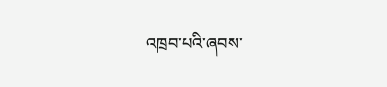འཁྲབ་པའི་ཞབས་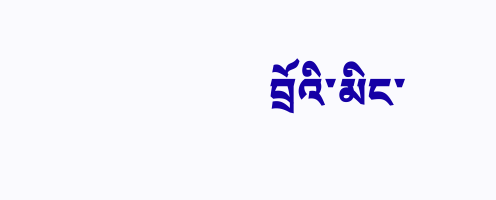བྲོའི་མིང་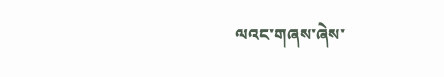ལའང་གཞས་ཞེས་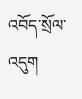འབོད་སྲོལ་འདུག